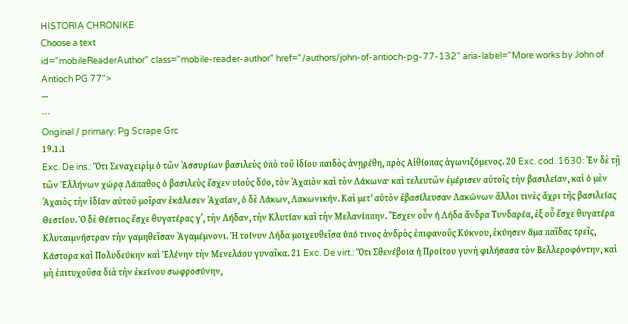HISTORIA CHRONIKE
Choose a text
id="mobileReaderAuthor" class="mobile-reader-author" href="/authors/john-of-antioch-pg-77-132" aria-label="More works by John of Antioch PG 77">
—
⋯
Original / primary: Pg Scrape Grc
19.1.1
Exc. De ins.: Ὅτι Σεναχειρὶμ ὁ τῶν Ἀσσυρίων βασιλεὺς ὑπὸ τοῦ ἰδίου παιδὸς ἀνῃρέθη, πρὸς Αἰθίοπας ἀγωνιζόμενος. 20 Exc. cod. 1630: Ἐν δὲ τῇ τῶν Ἑλλήνων χώρᾳ Λάπαθος ὁ βασιλεὺς ἔσχεν υἱοὺς δύο, τὸν Ἀχαιὸν καὶ τὸν Λάκωνα· καὶ τελευτῶν ἐμέρισεν αὐτοῖς τὴν βασιλείαν, καὶ ὁ μὲν Ἀχαιὸς τὴν ἰδίαν αὐτοῦ μοῖραν ἐκάλεσεν Ἀχαίαν, ὁ δὲ Λάκων, Λακωνικήν. Καὶ μετ' αὐτὸν ἐβασίλευσαν Λακώνων ἄλλοι τινὲς ἄχρι τῆς βασιλείας Θεστίου. Ὁ δὲ Θέστιος ἔσχε θυγατέρας γʹ, τὴν Λήδαν, τὴν Κλυτίαν καὶ τὴν Μελανίππην. Ἔσχεν οὖν ἡ Λήδα ἄνδρα Τυνδαρέα, ἐξ οὗ ἔσχε θυγατέρα Κλυταιμνήστραν τὴν γαμηθεῖσαν Ἀγαμέμνονι. Ἡ τοίνυν Λήδα μοιχευθεῖσα ὑπό τινος ἀνδρὸς ἐπιφανοῦς Κύκνου, ἐκύησεν ἅμα παῖδας τρεῖς, Κάστορα καὶ Πολυδεύκην καὶ Ἑλένην τὴν Μενελάου γυναῖκα. 21 Exc. De virt.: Ὅτι Σθενέβοια ἡ Προίτου γυνὴ φιλήσασα τὸν Βελλεροφόντην, καὶ μὴ ἐπιτυχοῦσα διὰ τὴν ἐκείνου σωφροσύνην,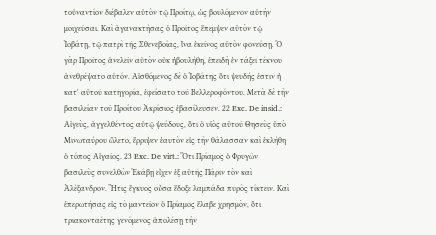τοὐναντίον διέβαλεν αὐτὸν τῷ Προίτῳ, ὡς βουλόμενον αὐτὴν μοιχεῦσαι. Καὶ ἀγανακτήσας ὁ Προῖτος ἔπεμψεν αὐτὸν τῷ Ἰοβάτῃ, τῷ πατρὶ τῆς Σθενεβοίας, ἵνα ἐκεῖνος αὐτὸν φονεύσῃ. Ὁ γὰρ Προῖτος ἀνελεῖν αὐτὸν οὐκ ἠβουλήθη, ἐπειδὴ ἐν τάξει τέκνου ἀνεθρέψατο αὐτόν. Αἰσθόμενος δὲ ὁ Ἰοβάτης ὅτι ψευδής ἐστιν ἡ κατ' αὐτοῦ κατηγορία, ἐφείσατο τοῦ Βελλεροφόντου. Μετὰ δὲ τὴν βασιλείαν τοῦ Προίτου Ἀκρίσιος ἐβασίλευσεν. 22 Exc. De insid.: Αἰγεὺς, ἀγγελθέντος αὐτῷ ψεύδους, ὅτι ὁ υἱὸς αὐτοῦ Θησεὺς ὑπὸ Μινωταύρου ὤλετο, ἔρριψεν ἑαυτὸν εἰς τὴν θάλασσαν καὶ ἐκλήθη ὁ τόπος Αἰγαῖος. 23 Exc. De virt.: Ὅτι Πρίαμος ὁ Φρυγῶν βασιλεὺς συνελθὼν Ἑκάβῃ εἶχεν ἐξ αὐτῆς Πάριν τὸν καὶ Ἀλέξανδρον. Ἥτις ἔγκυος οὖσα ἔδοξε λαμπάδα πυρὸς τίκτειν. Καὶ ἐπερωτήσας εἰς τὸ μαντεῖον ὁ Πρίαμος ἔλαβε χρησμὸν, ὅτι τριακονταέτης γενόμενος ἀπολέσῃ τὴν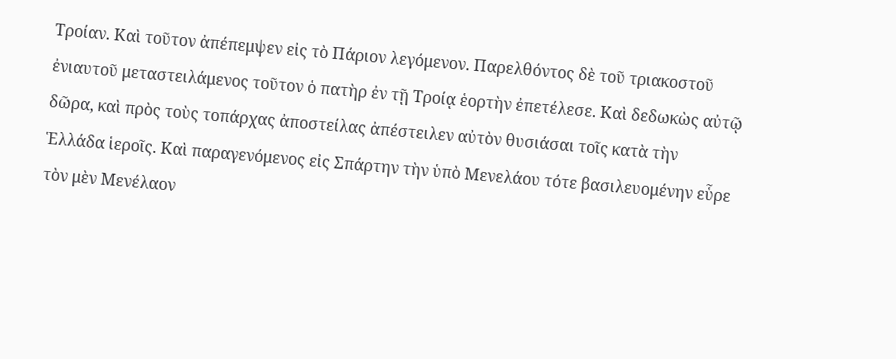Τροίαν. Καὶ τοῦτον ἀπέπεμψεν εἰς τὸ Πάριον λεγόμενον. Παρελθόντος δὲ τοῦ τριακοστοῦ ἐνιαυτοῦ μεταστειλάμενος τοῦτον ὁ πατὴρ ἐν τῇ Τροίᾳ ἑορτὴν ἐπετέλεσε. Καὶ δεδωκὼς αὐτῷ δῶρα, καὶ πρὸς τοὺς τοπάρχας ἀποστείλας ἀπέστειλεν αὐτὸν θυσιάσαι τοῖς κατὰ τὴν Ἑλλάδα ἱεροῖς. Καὶ παραγενόμενος εἰς Σπάρτην τὴν ὑπὸ Μενελάου τότε βασιλευομένην εὗρε τὸν μὲν Μενέλαον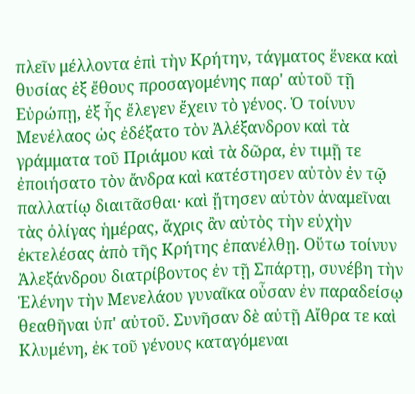πλεῖν μέλλοντα ἐπὶ τὴν Κρήτην, τάγματος ἕνεκα καὶ θυσίας ἐξ ἔθους προσαγομένης παρ' αὐτοῦ τῇ Εὐρώπῃ, ἐξ ἧς ἔλεγεν ἔχειν τὸ γένος. Ὁ τοίνυν Μενέλαος ὡς ἐδέξατο τὸν Ἀλέξανδρον καὶ τὰ γράμματα τοῦ Πριάμου καὶ τὰ δῶρα, ἐν τιμῇ τε ἐποιήσατο τὸν ἄνδρα καὶ κατέστησεν αὐτὸν ἐν τῷ παλλατίῳ διαιτᾶσθαι· καὶ ᾔτησεν αὐτὸν ἀναμεῖναι τὰς ὀλίγας ἡμέρας, ἄχρις ἂν αὐτὸς τὴν εὐχὴν ἐκτελέσας ἀπὸ τῆς Κρήτης ἐπανέλθῃ. Οὕτω τοίνυν Ἀλεξάνδρου διατρίβοντος ἐν τῇ Σπάρτῃ, συνέβη τὴν Ἑλένην τὴν Μενελάου γυναῖκα οὖσαν ἐν παραδείσῳ θεαθῆναι ὑπ' αὐτοῦ. Συνῆσαν δὲ αὐτῇ Αἴθρα τε καὶ Κλυμένη, ἐκ τοῦ γένους καταγόμεναι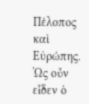Πέλοπος καὶ Εὐρώπης. Ὡς οὖν εἶδεν ὁ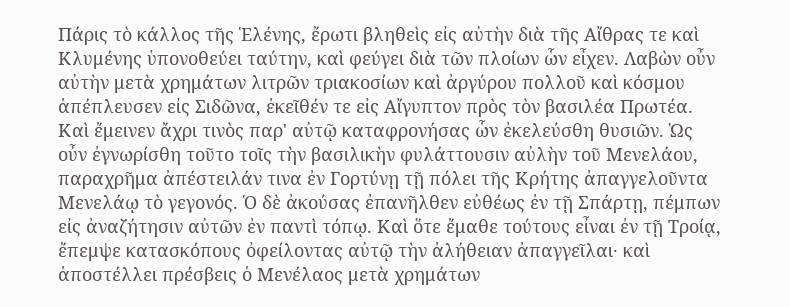Πάρις τὸ κάλλος τῆς Ἑλένης, ἔρωτι βληθεὶς εἰς αὐτὴν διὰ τῆς Αἴθρας τε καὶ Κλυμένης ὑπονοθεύει ταύτην, καὶ φεύγει διὰ τῶν πλοίων ὧν εἶχεν. Λαβὼν οὖν αὐτὴν μετὰ χρημάτων λιτρῶν τριακοσίων καὶ ἀργύρου πολλοῦ καὶ κόσμου ἀπέπλευσεν εἰς Σιδῶνα, ἐκεῖθέν τε εἰς Αἴγυπτον πρὸς τὸν βασιλέα Πρωτέα. Καὶ ἔμεινεν ἄχρι τινὸς παρ' αὐτῷ καταφρονήσας ὧν ἐκελεύσθη θυσιῶν. Ὡς οὖν ἐγνωρίσθη τοῦτο τοῖς τὴν βασιλικὴν φυλάττουσιν αὐλὴν τοῦ Μενελάου, παραχρῆμα ἀπέστειλάν τινα ἐν Γορτύνῃ τῇ πόλει τῆς Κρήτης ἀπαγγελοῦντα Μενελάῳ τὸ γεγονός. Ὁ δὲ ἀκούσας ἐπανῆλθεν εὐθέως ἐν τῇ Σπάρτῃ, πέμπων εἰς ἀναζήτησιν αὐτῶν ἐν παντὶ τόπῳ. Καὶ ὅτε ἔμαθε τούτους εἶναι ἐν τῇ Τροίᾳ, ἔπεμψε κατασκόπους ὀφείλοντας αὐτῷ τὴν ἀλήθειαν ἀπαγγεῖλαι· καὶ ἀποστέλλει πρέσβεις ὁ Μενέλαος μετὰ χρημάτων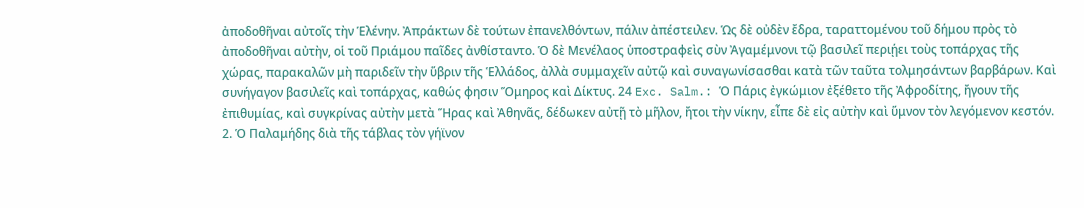ἀποδοθῆναι αὐτοῖς τὴν Ἑλένην. Ἀπράκτων δὲ τούτων ἐπανελθόντων, πάλιν ἀπέστειλεν. Ὡς δὲ οὐδὲν ἔδρα, ταραττομένου τοῦ δήμου πρὸς τὸ ἀποδοθῆναι αὐτὴν, οἱ τοῦ Πριάμου παῖδες ἀνθίσταντο. Ὁ δὲ Μενέλαος ὑποστραφεὶς σὺν Ἀγαμέμνονι τῷ βασιλεῖ περιῄει τοὺς τοπάρχας τῆς χώρας, παρακαλῶν μὴ παριδεῖν τὴν ὕβριν τῆς Ἑλλάδος, ἀλλὰ συμμαχεῖν αὐτῷ καὶ συναγωνίσασθαι κατὰ τῶν ταῦτα τολμησάντων βαρβάρων. Καὶ συνήγαγον βασιλεῖς καὶ τοπάρχας, καθώς φησιν Ὅμηρος καὶ Δίκτυς. 24 Exc. Salm.: Ὁ Πάρις ἐγκώμιον ἐξέθετο τῆς Ἀφροδίτης, ἤγουν τῆς ἐπιθυμίας, καὶ συγκρίνας αὐτὴν μετὰ Ἥρας καὶ Ἀθηνᾶς, δέδωκεν αὐτῇ τὸ μῆλον, ἤτοι τὴν νίκην, εἶπε δὲ εἰς αὐτὴν καὶ ὕμνον τὸν λεγόμενον κεστόν. 2. Ὁ Παλαμήδης διὰ τῆς τάβλας τὸν γήϊνον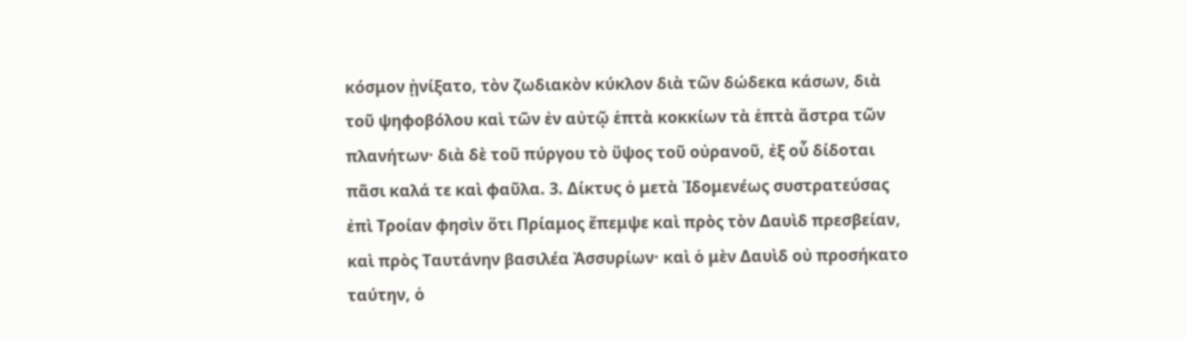κόσμον ᾐνίξατο, τὸν ζωδιακὸν κύκλον διὰ τῶν δώδεκα κάσων, διὰ τοῦ ψηφοβόλου καὶ τῶν ἐν αὐτῷ ἑπτὰ κοκκίων τὰ ἑπτὰ ἄστρα τῶν πλανήτων· διὰ δὲ τοῦ πύργου τὸ ὕψος τοῦ οὐρανοῦ, ἐξ οὗ δίδοται πᾶσι καλά τε καὶ φαῦλα. 3. Δίκτυς ὁ μετὰ Ἰδομενέως συστρατεύσας ἐπὶ Τροίαν φησὶν ὅτι Πρίαμος ἔπεμψε καὶ πρὸς τὸν Δαυὶδ πρεσβείαν, καὶ πρὸς Ταυτάνην βασιλέα Ἀσσυρίων· καὶ ὁ μὲν Δαυὶδ οὐ προσήκατο ταύτην, ὁ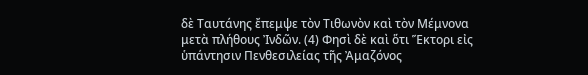δὲ Ταυτάνης ἔπεμψε τὸν Τιθωνὸν καὶ τὸν Μέμνονα μετὰ πλήθους Ἰνδῶν. (4) Φησὶ δὲ καὶ ὅτι Ἕκτορι εἰς ὑπάντησιν Πενθεσιλείας τῆς Ἀμαζόνος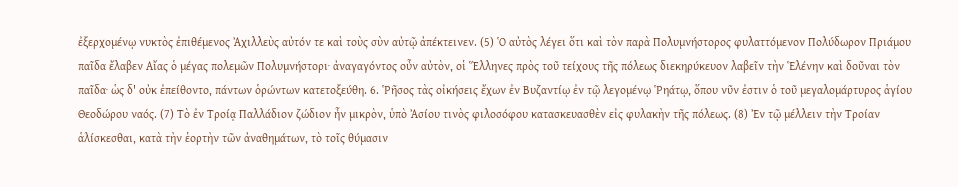ἐξερχομένῳ νυκτὸς ἐπιθέμενος Ἀχιλλεὺς αὐτόν τε καὶ τοὺς σὺν αὐτῷ ἀπέκτεινεν. (5) Ὁ αὐτὸς λέγει ὅτι καὶ τὸν παρὰ Πολυμνήστορος φυλαττόμενον Πολύδωρον Πριάμου παῖδα ἔλαβεν Αἴας ὁ μέγας πολεμῶν Πολυμνήστορι· ἀναγαγόντος οὖν αὐτὸν, οἱ Ἕλληνες πρὸς τοῦ τείχους τῆς πόλεως διεκηρύκευον λαβεῖν τὴν Ἑλένην καὶ δοῦναι τὸν παῖδα· ὡς δ' οὐκ ἐπείθοντο, πάντων ὁρώντων κατετοξεύθη. 6. Ῥῆσος τὰς οἰκήσεις ἔχων ἐν Βυζαντίῳ ἐν τῷ λεγομένῳ Ῥηάτῳ, ὅπου νῦν ἐστιν ὁ τοῦ μεγαλομάρτυρος ἁγίου Θεοδώρου ναός. (7) Τὸ ἐν Τροίᾳ Παλλάδιον ζώδιον ἦν μικρὸν, ὑπὸ Ἀσίου τινὸς φιλοσόφου κατασκευασθὲν εἰς φυλακὴν τῆς πόλεως. (8) Ἐν τῷ μέλλειν τὴν Τροίαν ἁλίσκεσθαι, κατὰ τὴν ἑορτὴν τῶν ἀναθημάτων, τὸ τοῖς θύμασιν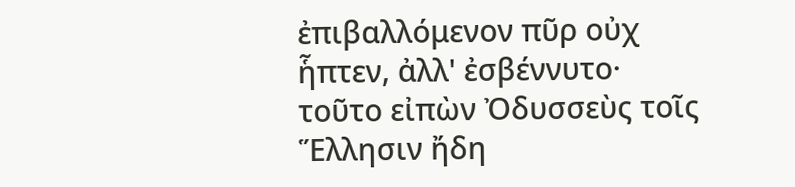ἐπιβαλλόμενον πῦρ οὐχ ἧπτεν, ἀλλ' ἐσβέννυτο· τοῦτο εἰπὼν Ὀδυσσεὺς τοῖς Ἕλλησιν ἤδη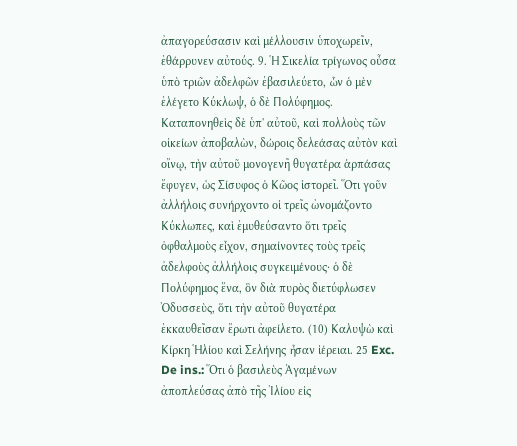ἀπαγορεύσασιν καὶ μέλλουσιν ὑποχωρεῖν, ἐθάρρυνεν αὐτούς. 9. Ἡ Σικελία τρίγωνος οὖσα ὑπὸ τριῶν ἀδελφῶν ἐβασιλεύετο, ὧν ὁ μὲν ἐλέγετο Κύκλωψ, ὁ δὲ Πολύφημος. Καταπονηθεὶς δὲ ὑπ' αὐτοῦ, καὶ πολλοὺς τῶν οἰκείων ἀποβαλὼν, δώροις δελεάσας αὐτὸν καὶ οἴνῳ, τὴν αὐτοῦ μονογενῆ θυγατέρα ἁρπάσας ἔφυγεν, ὡς Σίσυφος ὁ Κῶος ἱστορεῖ. Ὅτι γοῦν ἀλλήλοις συνήρχοντο οἱ τρεῖς ὠνομάζοντο Κύκλωπες, καὶ ἐμυθεύσαντο ὅτι τρεῖς ὀφθαλμοὺς εἶχον, σημαίνοντες τοὺς τρεῖς ἀδελφοὺς ἀλλήλοις συγκειμένους· ὁ δὲ Πολύφημος ἕνα, ὃν διὰ πυρὸς διετύφλωσεν Ὀδυσσεὺς, ὅτι τὴν αὐτοῦ θυγατέρα ἐκκαυθεῖσαν ἔρωτι ἀφείλετο. (10) Καλυψὼ καὶ Κίρκη Ἡλίου καὶ Σελήνης ἦσαν ἱέρειαι. 25 Exc. De ins.: Ὅτι ὁ βασιλεὺς Ἀγαμένων ἀποπλεύσας ἀπὸ τῆς Ἰλίου εἰς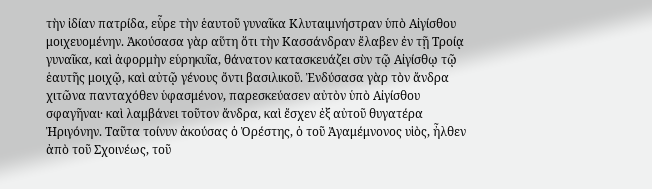τὴν ἰδίαν πατρίδα, εὗρε τὴν ἑαυτοῦ γυναῖκα Κλυταιμνήστραν ὑπὸ Αἰγίσθου μοιχευομένην. Ἀκούσασα γὰρ αὕτη ὅτι τὴν Κασσάνδραν ἔλαβεν ἐν τῇ Τροίᾳ γυναῖκα, καὶ ἀφορμὴν εὑρηκυῖα, θάνατον κατασκευάζει σὺν τῷ Αἰγίσθῳ τῷ ἑαυτῆς μοιχῷ, καὶ αὐτῷ γένους ὄντι βασιλικοῦ. Ἐνδύσασα γὰρ τὸν ἄνδρα χιτῶνα πανταχόθεν ὑφασμένον, παρεσκεύασεν αὐτὸν ὑπὸ Αἰγίσθου σφαγῆναι· καὶ λαμβάνει τοῦτον ἄνδρα, καὶ ἔσχεν ἐξ αὐτοῦ θυγατέρα Ἠριγόνην. Ταῦτα τοίνυν ἀκούσας ὁ Ὀρέστης, ὁ τοῦ Ἀγαμέμνονος υἱὸς, ἦλθεν ἀπὸ τοῦ Σχοινέως, τοῦ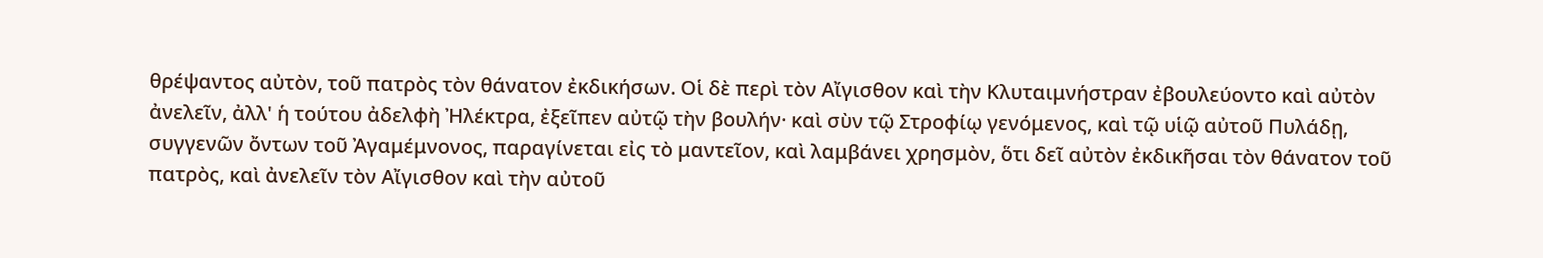θρέψαντος αὐτὸν, τοῦ πατρὸς τὸν θάνατον ἐκδικήσων. Οἱ δὲ περὶ τὸν Αἴγισθον καὶ τὴν Κλυταιμνήστραν ἐβουλεύοντο καὶ αὐτὸν ἀνελεῖν, ἀλλ' ἡ τούτου ἀδελφὴ Ἠλέκτρα, ἐξεῖπεν αὐτῷ τὴν βουλήν· καὶ σὺν τῷ Στροφίῳ γενόμενος, καὶ τῷ υἱῷ αὐτοῦ Πυλάδῃ, συγγενῶν ὄντων τοῦ Ἀγαμέμνονος, παραγίνεται εἰς τὸ μαντεῖον, καὶ λαμβάνει χρησμὸν, ὅτι δεῖ αὐτὸν ἐκδικῆσαι τὸν θάνατον τοῦ πατρὸς, καὶ ἀνελεῖν τὸν Αἴγισθον καὶ τὴν αὐτοῦ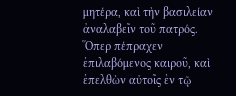μητέρα, καὶ τὴν βασιλείαν ἀναλαβεῖν τοῦ πατρός. Ὅπερ πέπραχεν ἐπιλαβόμενος καιροῦ, καὶ ἐπελθὼν αὐτοῖς ἐν τῷ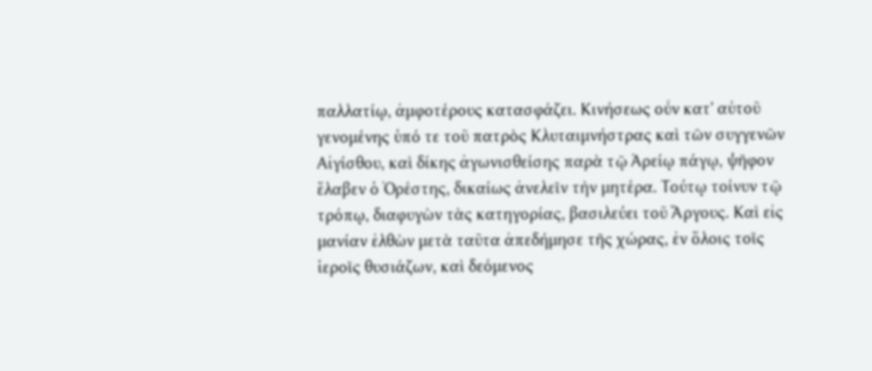παλλατίῳ, ἀμφοτέρους κατασφάζει. Κινήσεως οὖν κατ' αὐτοῦ γενομένης ὑπό τε τοῦ πατρὸς Κλυταιμνήστρας καὶ τῶν συγγενῶν Αἰγίσθου, καὶ δίκης ἀγωνισθείσης παρὰ τῷ Ἀρείῳ πάγῳ, ψῆφον ἔλαβεν ὁ Ὀρέστης, δικαίως ἀνελεῖν τὴν μητέρα. Τούτῳ τοίνυν τῷ τρόπῳ, διαφυγὼν τὰς κατηγορίας, βασιλεύει τοῦ Ἄργους. Καὶ εἰς μανίαν ἐλθὼν μετὰ ταῦτα ἀπεδήμησε τῆς χώρας, ἐν ὅλοις τοῖς ἱεροῖς θυσιάζων, καὶ δεόμενος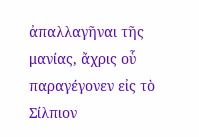ἀπαλλαγῆναι τῆς μανίας, ἄχρις οὗ παραγέγονεν εἰς τὸ Σίλπιον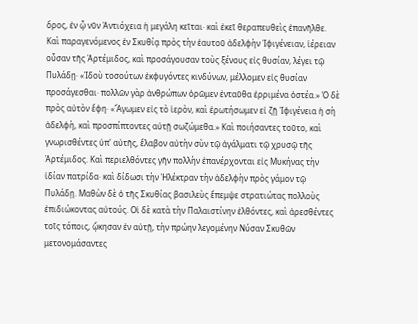ὄρος, ἐν ᾧ νῦν Ἀντιόχεια ἡ μεγάλη κεῖται· καὶ ἐκεῖ θεραπευθεὶς ἐπανῆλθε. Καὶ παραγενόμενος ἐν Σκυθίᾳ πρὸς τὴν ἑαυτοῦ ἀδελφὴν Ἰφιγένειαν, ἱέρειαν οὖσαν τῆς Ἀρτέμιδος, καὶ προσάγουσαν τοὺς ξένους εἰς θυσίαν, λέγει τῷ Πυλάδῃ· «Ἰδοὺ τοσούτων ἐκφυγόντες κινδύνων, μέλλομεν εἰς θυσίαν προσάγεσθαι· πολλῶν γὰρ ἀνθρώπων ὁρῶμεν ἐνταῦθα ἐρριμένα ὀστέα.» Ὁ δὲ πρὸς αὐτὸν ἔφη· «Ἄγωμεν εἰς τὸ ἱερὸν, καὶ ἐρωτήσωμεν εἰ ζῇ Ἰφιγένεια ἡ σὴ ἀδελφὴ, καὶ προσπίπτοντες αὐτῇ σωζώμεθα.» Καὶ ποιήσαντες τοῦτο, καὶ γνωρισθέντες ὑπ' αὐτῆς, ἔλαβον αὐτὴν σὺν τῷ ἀγάλματι τῷ χρυσῷ τῆς Ἀρτέμιδος. Καὶ περιελθόντες γῆν πολλὴν ἐπανέρχονται εἰς Μυκήνας τὴν ἰδίαν πατρίδα· καὶ δίδωσι τὴν Ἠλέκτραν τὴν ἀδελφὴν πρὸς γάμον τῷ Πυλάδῃ. Μαθὼν δὲ ὁ τῆς Σκυθίας βασιλεὺς ἔπεμψε στρατιώτας πολλοὺς ἐπιδιώκοντας αὐτούς. Οἱ δὲ κατὰ τὴν Παλαιστίνην ἐλθόντες, καὶ ἀρεσθέντες τοῖς τόποις, ᾤκησαν ἐν αὐτῇ, τὴν πρώην λεγομένην Νύσαν Σκυθῶν μετονομάσαντες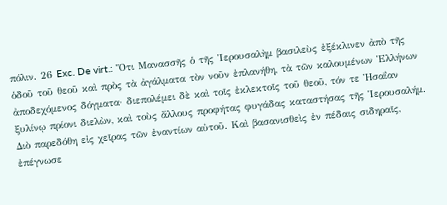πόλιν. 26 Exc. De virt.: Ὅτι Μανασσῆς ὁ τῆς Ἱερουσαλὴμ βασιλεὺς ἐξέκλινεν ἀπὸ τῆς ὁδοῦ τοῦ θεοῦ καὶ πρὸς τὰ ἀγάλματα τὸν νοῦν ἐπλανήθη, τὰ τῶν καλουμένων Ἑλλήνων ἀποδεχόμενος δόγματα· διεπολέμει δὲ καὶ τοῖς ἐκλεκτοῖς τοῦ θεοῦ, τόν τε Ἡσαΐαν ξυλίνῳ πρίονι διελὼν, καὶ τοὺς ἄλλους προφήτας φυγάδας καταστήσας τῆς Ἱερουσαλήμ. Διὸ παρεδόθη εἰς χεῖρας τῶν ἐναντίων αὐτοῦ. Καὶ βασανισθεὶς ἐν πέδαις σιδηραῖς, ἐπέγνωσε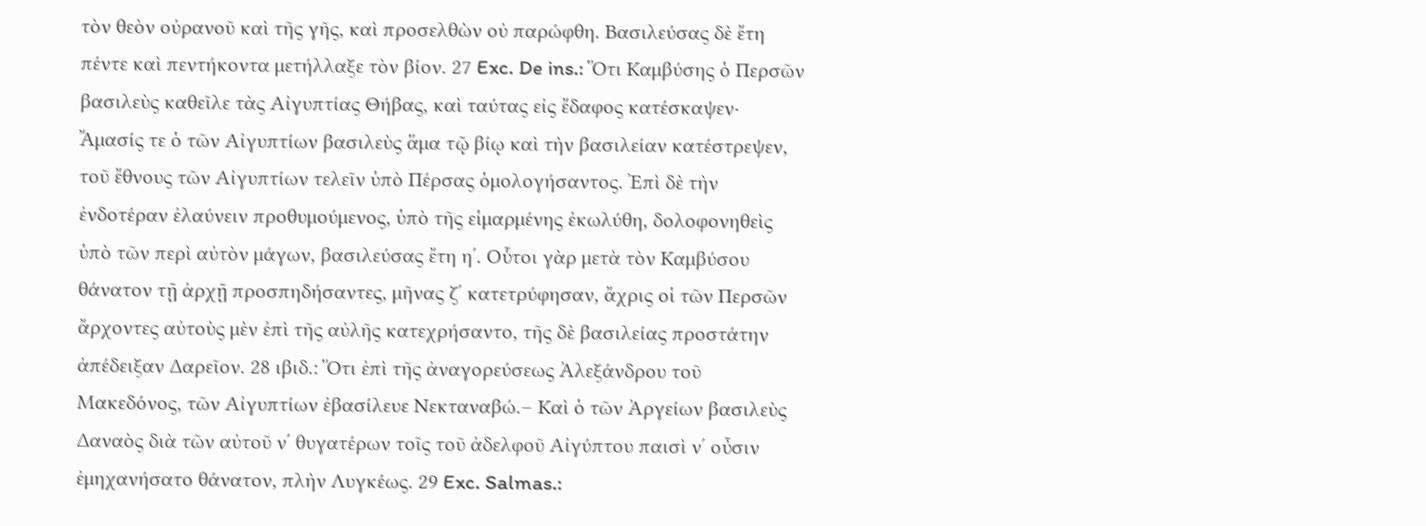τὸν θεὸν οὐρανοῦ καὶ τῆς γῆς, καὶ προσελθὼν οὐ παρώφθη. Βασιλεύσας δὲ ἔτη πέντε καὶ πεντήκοντα μετήλλαξε τὸν βίον. 27 Exc. De ins.: Ὅτι Καμβύσης ὁ Περσῶν βασιλεὺς καθεῖλε τὰς Αἰγυπτίας Θήβας, καὶ ταύτας εἰς ἔδαφος κατέσκαψεν· Ἄμασίς τε ὁ τῶν Αἰγυπτίων βασιλεὺς ἅμα τῷ βίῳ καὶ τὴν βασιλείαν κατέστρεψεν, τοῦ ἔθνους τῶν Αἰγυπτίων τελεῖν ὑπὸ Πέρσας ὁμολογήσαντος. Ἐπὶ δὲ τὴν ἐνδοτέραν ἐλαύνειν προθυμούμενος, ὑπὸ τῆς εἱμαρμένης ἐκωλύθη, δολοφονηθεὶς ὑπὸ τῶν περὶ αὐτὸν μάγων, βασιλεύσας ἔτη ηʹ. Οὗτοι γὰρ μετὰ τὸν Καμβύσου θάνατον τῇ ἀρχῇ προσπηδήσαντες, μῆνας ζʹ κατετρύφησαν, ἄχρις οἱ τῶν Περσῶν ἄρχοντες αὐτοὺς μὲν ἐπὶ τῆς αὐλῆς κατεχρήσαντο, τῆς δὲ βασιλείας προστάτην ἀπέδειξαν Δαρεῖον. 28 ιβιδ.: Ὅτι ἐπὶ τῆς ἀναγορεύσεως Ἀλεξάνδρου τοῦ Μακεδόνος, τῶν Αἰγυπτίων ἐβασίλευε Νεκταναβώ.– Καὶ ὁ τῶν Ἀργείων βασιλεὺς Δαναὸς διὰ τῶν αὐτοῦ νʹ θυγατέρων τοῖς τοῦ ἀδελφοῦ Αἰγύπτου παισὶ νʹ οὖσιν ἐμηχανήσατο θάνατον, πλὴν Λυγκέως. 29 Exc. Salmas.: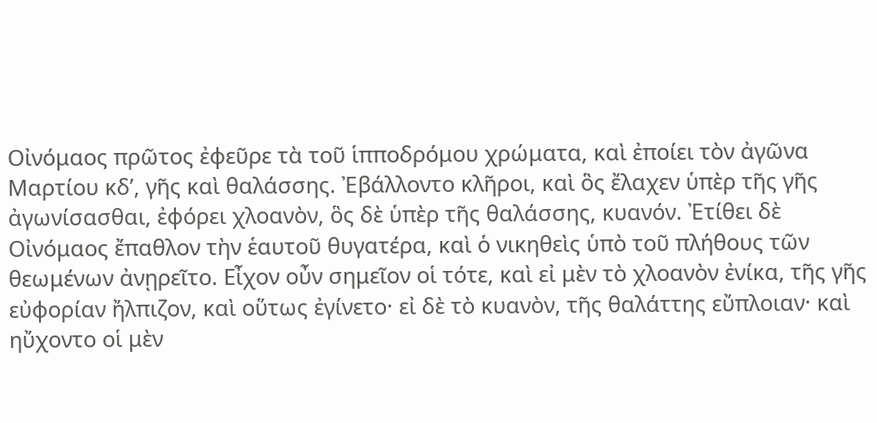Οἰνόμαος πρῶτος ἐφεῦρε τὰ τοῦ ἱπποδρόμου χρώματα, καὶ ἐποίει τὸν ἀγῶνα Μαρτίου κδʹ, γῆς καὶ θαλάσσης. Ἐβάλλοντο κλῆροι, καὶ ὃς ἔλαχεν ὑπὲρ τῆς γῆς ἀγωνίσασθαι, ἐφόρει χλοανὸν, ὃς δὲ ὑπὲρ τῆς θαλάσσης, κυανόν. Ἐτίθει δὲ Οἰνόμαος ἔπαθλον τὴν ἑαυτοῦ θυγατέρα, καὶ ὁ νικηθεὶς ὑπὸ τοῦ πλήθους τῶν θεωμένων ἀνῃρεῖτο. Εἶχον οὖν σημεῖον οἱ τότε, καὶ εἰ μὲν τὸ χλοανὸν ἐνίκα, τῆς γῆς εὐφορίαν ἤλπιζον, καὶ οὕτως ἐγίνετο· εἰ δὲ τὸ κυανὸν, τῆς θαλάττης εὔπλοιαν· καὶ ηὔχοντο οἱ μὲν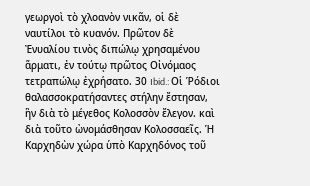γεωργοὶ τὸ χλοανὸν νικᾶν, οἱ δὲ ναυτίλοι τὸ κυανόν. Πρῶτον δὲ Ἐνυαλίου τινὸς διπώλῳ χρησαμένου ἅρματι, ἐν τούτῳ πρῶτος Οἰνόμαος τετραπώλῳ ἐχρήσατο. 30 Ibid.: Οἱ Ῥόδιοι θαλασσοκρατήσαντες στήλην ἔστησαν, ἣν διὰ τὸ μέγεθος Κολοσσὸν ἔλεγον. καὶ διὰ τοῦτο ὠνομάσθησαν Κολοσσαεῖς. Ἡ Καρχηδὼν χώρα ὑπὸ Καρχηδόνος τοῦ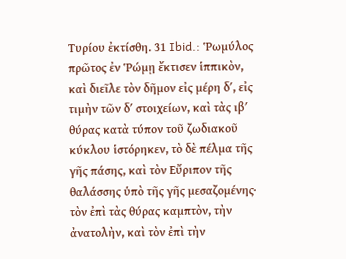Τυρίου ἐκτίσθη. 31 Ibid.: Ῥωμύλος πρῶτος ἐν Ῥώμῃ ἔκτισεν ἱππικὸν, καὶ διεῖλε τὸν δῆμον εἰς μέρη δʹ, εἰς τιμὴν τῶν δʹ στοιχείων, καὶ τὰς ιβʹ θύρας κατὰ τύπον τοῦ ζωδιακοῦ κύκλου ἱστόρηκεν, τὸ δὲ πέλμα τῆς γῆς πάσης, καὶ τὸν Εὔριπον τῆς θαλάσσης ὑπὸ τῆς γῆς μεσαζομένης· τὸν ἐπὶ τὰς θύρας καμπτὸν, τὴν ἀνατολὴν, καὶ τὸν ἐπὶ τὴν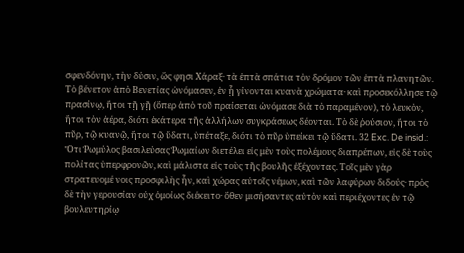σφενδόνην, τὴν δύσιν, ὥς φησι Χάραξ· τὰ ἑπτὰ σπάτια τὸν δρόμον τῶν ἑπτὰ πλανητῶν. Τὸ βένετον ἀπὸ Βενετίας ὠνόμασεν, ἐν ᾗ γίνονται κυανὰ χρώματα· καὶ προσεκόλλησε τῷ πρασίνῳ, ἤτοι τῇ γῇ (ὅπερ ἀπὸ τοῦ πραίσεται ὠνόμασε διὰ τὸ παραμένον), τὸ λευκὸν, ἤτοι τὸν ἀέρα, διότι ἑκάτερα τῆς ἀλλήλων συγκράσεως δέονται. Τὸ δὲ ῥούσιον, ἤτοι τὸ πῦρ, τῷ κυανῷ, ἤτοι τῷ ὕδατι, ὑπέταξε, διότι τὸ πῦρ ὑπείκει τῷ ὕδατι. 32 Exc. De insid.: Ὅτι Ῥωμύλος βασιλεύσας Ῥωμαίων διετέλει εἰς μὲν τοὺς πολέμους διαπρέπων, εἰς δὲ τοὺς πολίτας ὑπερφρονῶν, καὶ μάλιστα εἰς τοὺς τῆς βουλῆς ἐξέχοντας. Τοῖς μὲν γὰρ στρατευομέ νοις προσφιλὴς ἦν, καὶ χώρας αὐτοῖς νέμων, καὶ τῶν λαφύρων διδούς· πρὸς δὲ τὴν γερουσίαν οὐχ ὁμοίως διέκειτο· ὅθεν μισήσαντες αὐτὸν καὶ περιέχοντες ἐν τῷ βουλευτηρίῳ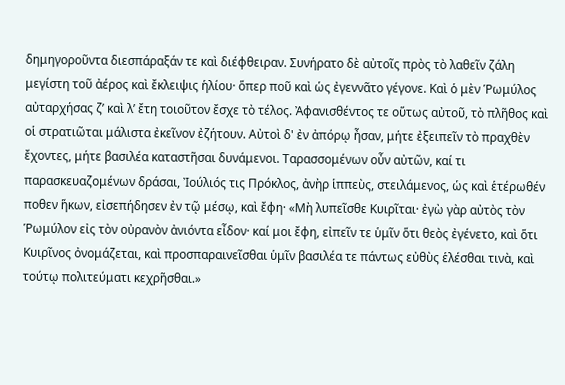δημηγοροῦντα διεσπάραξάν τε καὶ διέφθειραν. Συνήρατο δὲ αὐτοῖς πρὸς τὸ λαθεῖν ζάλη μεγίστη τοῦ ἀέρος καὶ ἔκλειψις ἡλίου· ὅπερ ποῦ καὶ ὡς ἐγεννᾶτο γέγονε. Καὶ ὁ μὲν Ῥωμύλος αὐταρχήσας ζʹ καὶ λʹ ἔτη τοιοῦτον ἔσχε τὸ τέλος. Ἀφανισθέντος τε οὕτως αὐτοῦ, τὸ πλῆθος καὶ οἱ στρατιῶται μάλιστα ἐκεῖνον ἐζήτουν. Αὐτοὶ δ' ἐν ἀπόρῳ ἦσαν, μήτε ἐξειπεῖν τὸ πραχθὲν ἔχοντες, μήτε βασιλέα καταστῆσαι δυνάμενοι. Ταρασσομένων οὖν αὐτῶν, καί τι παρασκευαζομένων δράσαι, Ἰούλιός τις Πρόκλος, ἀνὴρ ἱππεὺς, στειλάμενος, ὡς καὶ ἑτέρωθέν ποθεν ἥκων, εἰσεπήδησεν ἐν τῷ μέσῳ, καὶ ἔφη· «Μὴ λυπεῖσθε Κυιρῖται· ἐγὼ γὰρ αὐτὸς τὸν Ῥωμύλον εἰς τὸν οὐρανὸν ἀνιόντα εἶδον· καί μοι ἔφη, εἰπεῖν τε ὑμῖν ὅτι θεὸς ἐγένετο, καὶ ὅτι Κυιρῖνος ὀνομάζεται, καὶ προσπαραινεῖσθαι ὑμῖν βασιλέα τε πάντως εὐθὺς ἑλέσθαι τινὰ, καὶ τούτῳ πολιτεύματι κεχρῆσθαι.»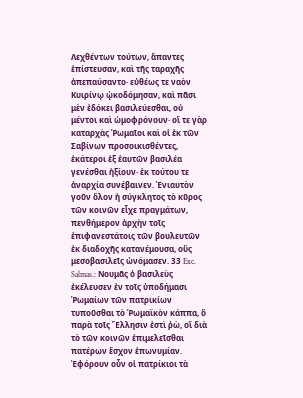Λεχθέντων τούτων, ἅπαντες ἐπίστευσαν, καὶ τῆς ταραχῆς ἀπεπαύσαντο· εὐθέως τε ναὸν Κυιρίνῳ ᾠκοδόμησαν, καὶ πᾶσι μὲν ἐδόκει βασιλεύεσθαι, οὐ μέντοι καὶ ὡμοφρόνουν· οἵ τε γὰρ καταρχὰς Ῥωμαῖοι καὶ οἱ ἐκ τῶν Σαβίνων προσοικισθέντες, ἑκάτεροι ἐξ ἑαυτῶν βασιλέα γενέσθαι ἠξίουν· ἐκ τούτου τε ἀναρχία συνέβαινεν. Ἐνιαυτὸν γοῦν ὅλον ἡ σύγκλητος τὸ κῦρος τῶν κοινῶν εἶχε πραγμάτων, πενθήμερον ἀρχὴν τοῖς ἐπιφανεστάτοις τῶν βουλευτῶν ἐκ διαδοχῆς κατανέμουσα, οὓς μεσοβασιλεῖς ὠνόμασεν. 33 Exc. Salmas.: Νουμᾶς ὁ βασιλεὺς ἐκέλευσεν ἐν τοῖς ὑποδήμασι Ῥωμαίων τῶν πατρικίων τυποῦσθαι τὸ Ῥωμαϊκὸν κάππα, ὃ παρὰ τοῖς Ἕλλησιν ἐστὶ ῥὼ, οἳ διὰ τὸ τῶν κοινῶν ἐπιμελεῖσθαι πατέρων ἔσχον ἐπωνυμίαν. Ἐφόρουν οὖν οἱ πατρίκιοι τὰ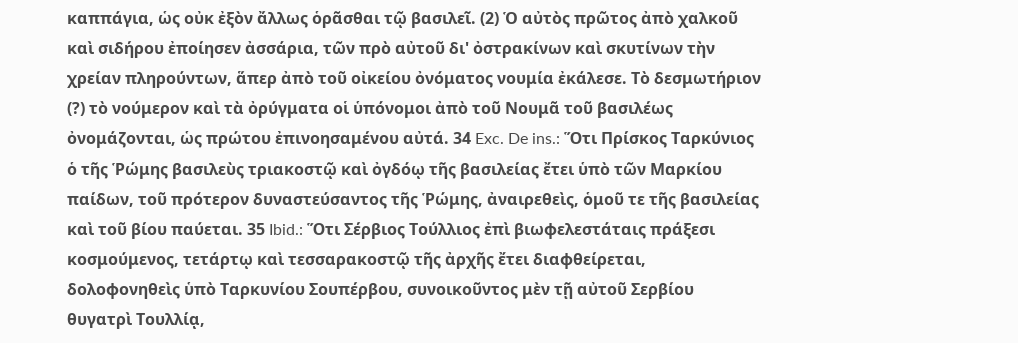καππάγια, ὡς οὐκ ἐξὸν ἄλλως ὁρᾶσθαι τῷ βασιλεῖ. (2) Ὁ αὐτὸς πρῶτος ἀπὸ χαλκοῦ καὶ σιδήρου ἐποίησεν ἀσσάρια, τῶν πρὸ αὐτοῦ δι' ὀστρακίνων καὶ σκυτίνων τὴν χρείαν πληρούντων, ἅπερ ἀπὸ τοῦ οἰκείου ὀνόματος νουμία ἐκάλεσε. Τὸ δεσμωτήριον (?) τὸ νούμερον καὶ τὰ ὀρύγματα οἱ ὑπόνομοι ἀπὸ τοῦ Νουμᾶ τοῦ βασιλέως ὀνομάζονται, ὡς πρώτου ἐπινοησαμένου αὐτά. 34 Exc. De ins.: Ὅτι Πρίσκος Ταρκύνιος ὁ τῆς Ῥώμης βασιλεὺς τριακοστῷ καὶ ὀγδόῳ τῆς βασιλείας ἔτει ὑπὸ τῶν Μαρκίου παίδων, τοῦ πρότερον δυναστεύσαντος τῆς Ῥώμης, ἀναιρεθεὶς, ὁμοῦ τε τῆς βασιλείας καὶ τοῦ βίου παύεται. 35 Ibid.: Ὅτι Σέρβιος Τούλλιος ἐπὶ βιωφελεστάταις πράξεσι κοσμούμενος, τετάρτῳ καὶ τεσσαρακοστῷ τῆς ἀρχῆς ἔτει διαφθείρεται, δολοφονηθεὶς ὑπὸ Ταρκυνίου Σουπέρβου, συνοικοῦντος μὲν τῇ αὐτοῦ Σερβίου θυγατρὶ Τουλλίᾳ,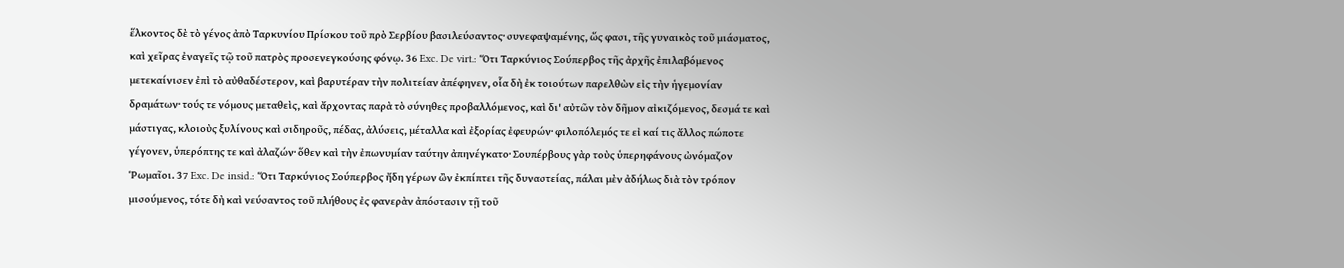ἕλκοντος δὲ τὸ γένος ἀπὸ Ταρκυνίου Πρίσκου τοῦ πρὸ Σερβίου βασιλεύσαντος· συνεφαψαμένης, ὥς φασι, τῆς γυναικὸς τοῦ μιάσματος, καὶ χεῖρας ἐναγεῖς τῷ τοῦ πατρὸς προσενεγκούσης φόνῳ. 36 Exc. De virt.: Ὅτι Ταρκύνιος Σούπερβος τῆς ἀρχῆς ἐπιλαβόμενος μετεκαίνισεν ἐπὶ τὸ αὐθαδέστερον, καὶ βαρυτέραν τὴν πολιτείαν ἀπέφηνεν, οἷα δὴ ἐκ τοιούτων παρελθὼν εἰς τὴν ἡγεμονίαν δραμάτων· τούς τε νόμους μεταθεὶς, καὶ ἄρχοντας παρὰ τὸ σύνηθες προβαλλόμενος, καὶ δι' αὐτῶν τὸν δῆμον αἰκιζόμενος, δεσμά τε καὶ μάστιγας, κλοιοὺς ξυλίνους καὶ σιδηροῦς, πέδας, ἀλύσεις, μέταλλα καὶ ἐξορίας ἐφευρών· φιλοπόλεμός τε εἰ καί τις ἄλλος πώποτε γέγονεν, ὑπερόπτης τε καὶ ἀλαζών· ὅθεν καὶ τὴν ἐπωνυμίαν ταύτην ἀπηνέγκατο· Σουπέρβους γὰρ τοὺς ὑπερηφάνους ὠνόμαζον Ῥωμαῖοι. 37 Exc. De insid.: Ὅτι Ταρκύνιος Σούπερβος ἤδη γέρων ὢν ἐκπίπτει τῆς δυναστείας, πάλαι μὲν ἀδήλως διὰ τὸν τρόπον μισούμενος, τότε δὴ καὶ νεύσαντος τοῦ πλήθους ἐς φανερὰν ἀπόστασιν τῇ τοῦ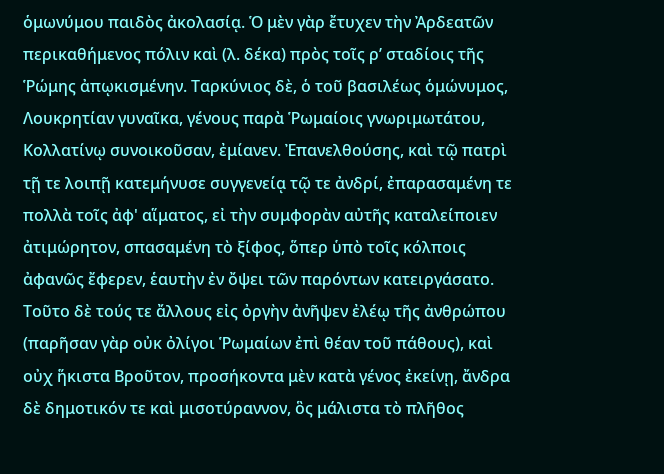ὁμωνύμου παιδὸς ἀκολασίᾳ. Ὁ μὲν γὰρ ἔτυχεν τὴν Ἀρδεατῶν περικαθήμενος πόλιν καὶ (λ. δέκα) πρὸς τοῖς ρʹ σταδίοις τῆς Ῥώμης ἀπῳκισμένην. Ταρκύνιος δὲ, ὁ τοῦ βασιλέως ὁμώνυμος, Λουκρητίαν γυναῖκα, γένους παρὰ Ῥωμαίοις γνωριμωτάτου, Κολλατίνῳ συνοικοῦσαν, ἐμίανεν. Ἐπανελθούσης, καὶ τῷ πατρὶ τῇ τε λοιπῇ κατεμήνυσε συγγενείᾳ τῷ τε ἀνδρί, ἐπαρασαμένη τε πολλὰ τοῖς ἀφ' αἵματος, εἰ τὴν συμφορὰν αὐτῆς καταλείποιεν ἀτιμώρητον, σπασαμένη τὸ ξίφος, ὅπερ ὑπὸ τοῖς κόλποις ἀφανῶς ἔφερεν, ἑαυτὴν ἐν ὄψει τῶν παρόντων κατειργάσατο. Τοῦτο δὲ τούς τε ἄλλους εἰς ὀργὴν ἀνῆψεν ἐλέῳ τῆς ἀνθρώπου (παρῆσαν γὰρ οὐκ ὀλίγοι Ῥωμαίων ἐπὶ θέαν τοῦ πάθους), καὶ οὐχ ἥκιστα Βροῦτον, προσήκοντα μὲν κατὰ γένος ἐκείνῃ, ἄνδρα δὲ δημοτικόν τε καὶ μισοτύραννον, ὃς μάλιστα τὸ πλῆθος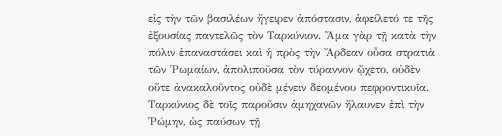εἰς τὴν τῶν βασιλέων ἤγειρεν ἀπόστασιν, ἀφείλετό τε τῆς ἐξουσίας παντελῶς τὸν Ταρκύνιον. Ἅμα γὰρ τῇ κατὰ τὴν πόλιν ἐπαναστάσει καὶ ἡ πρὸς τὴν Ἄρδεαν οὖσα στρατιὰ τῶν Ῥωμαίων, ἀπολιποῦσα τὸν τύραννον ᾤχετο, οὐδὲν οὔτε ἀνακαλοῦντος οὐδὲ μένειν δεομένου πεφροντικυῖα. Ταρκύνιος δὲ τοῖς παροῦσιν ἀμηχανῶν ἤλαυνεν ἐπὶ τὴν Ῥώμην, ὡς παύσων τῇ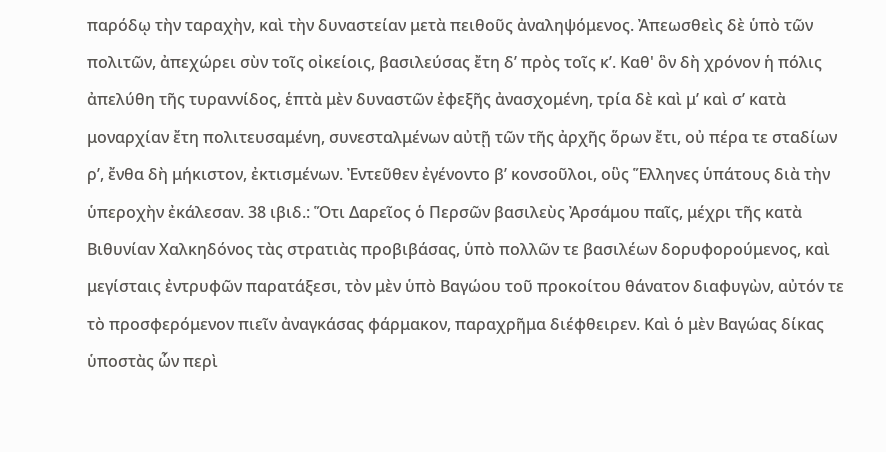παρόδῳ τὴν ταραχὴν, καὶ τὴν δυναστείαν μετὰ πειθοῦς ἀναληψόμενος. Ἀπεωσθεὶς δὲ ὑπὸ τῶν πολιτῶν, ἀπεχώρει σὺν τοῖς οἰκείοις, βασιλεύσας ἔτη δʹ πρὸς τοῖς κʹ. Καθ' ὃν δὴ χρόνον ἡ πόλις ἀπελύθη τῆς τυραννίδος, ἑπτὰ μὲν δυναστῶν ἐφεξῆς ἀνασχομένη, τρία δὲ καὶ μʹ καὶ σʹ κατὰ μοναρχίαν ἔτη πολιτευσαμένη, συνεσταλμένων αὐτῇ τῶν τῆς ἀρχῆς ὅρων ἔτι, οὐ πέρα τε σταδίων ρʹ, ἔνθα δὴ μήκιστον, ἐκτισμένων. Ἐντεῦθεν ἐγένοντο βʹ κονσοῦλοι, οὓς Ἕλληνες ὑπάτους διὰ τὴν ὑπεροχὴν ἐκάλεσαν. 38 ιβιδ.: Ὅτι Δαρεῖος ὁ Περσῶν βασιλεὺς Ἀρσάμου παῖς, μέχρι τῆς κατὰ Βιθυνίαν Χαλκηδόνος τὰς στρατιὰς προβιβάσας, ὑπὸ πολλῶν τε βασιλέων δορυφορούμενος, καὶ μεγίσταις ἐντρυφῶν παρατάξεσι, τὸν μὲν ὑπὸ Βαγώου τοῦ προκοίτου θάνατον διαφυγὼν, αὐτόν τε τὸ προσφερόμενον πιεῖν ἀναγκάσας φάρμακον, παραχρῆμα διέφθειρεν. Καὶ ὁ μὲν Βαγώας δίκας ὑποστὰς ὧν περὶ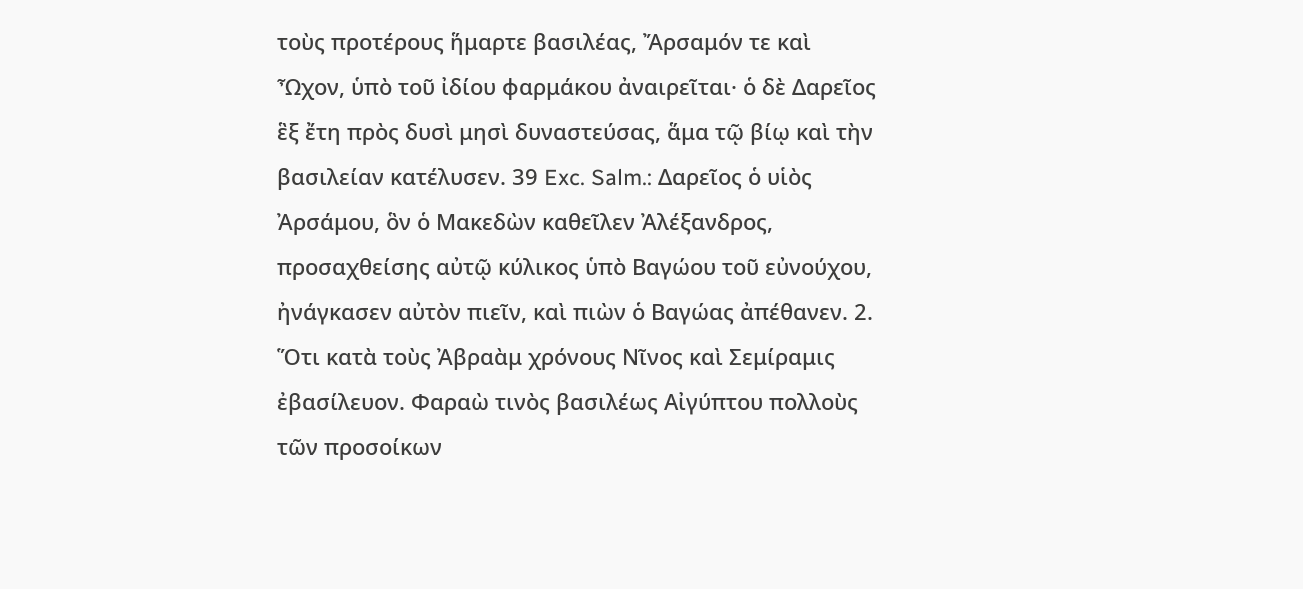τοὺς προτέρους ἥμαρτε βασιλέας, Ἄρσαμόν τε καὶ Ὦχον, ὑπὸ τοῦ ἰδίου φαρμάκου ἀναιρεῖται· ὁ δὲ Δαρεῖος ἓξ ἔτη πρὸς δυσὶ μησὶ δυναστεύσας, ἅμα τῷ βίῳ καὶ τὴν βασιλείαν κατέλυσεν. 39 Exc. Salm.: Δαρεῖος ὁ υἱὸς Ἀρσάμου, ὃν ὁ Μακεδὼν καθεῖλεν Ἀλέξανδρος, προσαχθείσης αὐτῷ κύλικος ὑπὸ Βαγώου τοῦ εὐνούχου, ἠνάγκασεν αὐτὸν πιεῖν, καὶ πιὼν ὁ Βαγώας ἀπέθανεν. 2. Ὅτι κατὰ τοὺς Ἀβραὰμ χρόνους Νῖνος καὶ Σεμίραμις ἐβασίλευον. Φαραὼ τινὸς βασιλέως Αἰγύπτου πολλοὺς τῶν προσοίκων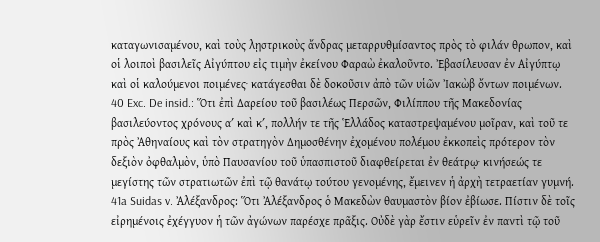καταγωνισαμένου, καὶ τοὺς λῃστρικοὺς ἄνδρας μεταρρυθμίσαντος πρὸς τὸ φιλάν θρωπον, καὶ οἱ λοιποὶ βασιλεῖς Αἰγύπτου εἰς τιμὴν ἐκείνου Φαραὼ ἐκαλοῦντο. Ἐβασίλευσαν ἐν Αἰγύπτῳ καὶ οἱ καλούμενοι ποιμένες· κατάγεσθαι δὲ δοκοῦσιν ἀπὸ τῶν υἱῶν Ἰακὼβ ὄντων ποιμένων. 40 Exc. De insid.: Ὅτι ἐπὶ Δαρείου τοῦ βασιλέως Περσῶν, Φιλίππου τῆς Μακεδονίας βασιλεύοντος χρόνους αʹ καὶ κʹ, πολλήν τε τῆς Ἑλλάδος καταστρεψαμένου μοῖραν, καὶ τοῦ τε πρὸς Ἀθηναίους καὶ τὸν στρατηγὸν Δημοσθένην ἐχομένου πολέμου ἐκκοπεὶς πρότερον τὸν δεξιὸν ὀφθαλμὸν, ὑπὸ Παυσανίου τοῦ ὑπασπιστοῦ διαφθείρεται ἐν θεάτρῳ· κινήσεώς τε μεγίστης τῶν στρατιωτῶν ἐπὶ τῷ θανάτῳ τούτου γενομένης, ἔμεινεν ἡ ἀρχὴ τετραετίαν γυμνή. 41a Suidas v. Ἀλέξανδρος: Ὅτι Ἀλέξανδρος ὁ Μακεδὼν θαυμαστὸν βίον ἐβίωσε. Πίστιν δὲ τοῖς εἰρημένοις ἐχέγγυον ἡ τῶν ἀγώνων παρέσχε πρᾶξις. Οὐδὲ γὰρ ἔστιν εὑρεῖν ἐν παντὶ τῷ τοῦ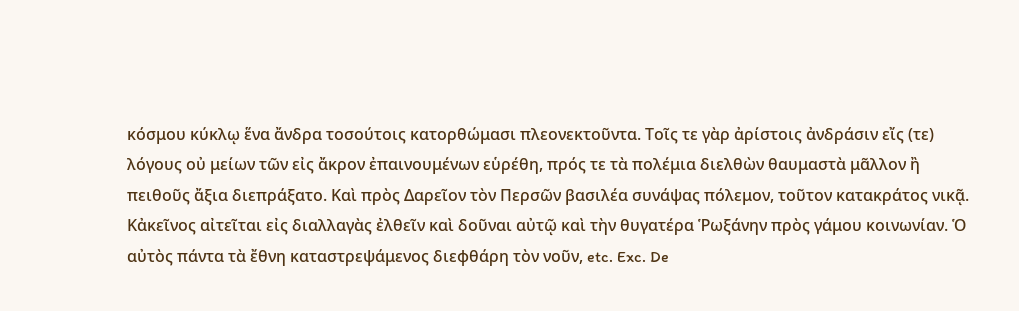κόσμου κύκλῳ ἕνα ἄνδρα τοσούτοις κατορθώμασι πλεονεκτοῦντα. Τοῖς τε γὰρ ἀρίστοις ἀνδράσιν εἴς (τε) λόγους οὐ μείων τῶν εἰς ἄκρον ἐπαινουμένων εὑρέθη, πρός τε τὰ πολέμια διελθὼν θαυμαστὰ μᾶλλον ἢ πειθοῦς ἄξια διεπράξατο. Καὶ πρὸς Δαρεῖον τὸν Περσῶν βασιλέα συνάψας πόλεμον, τοῦτον κατακράτος νικᾷ. Κἀκεῖνος αἰτεῖται εἰς διαλλαγὰς ἐλθεῖν καὶ δοῦναι αὐτῷ καὶ τὴν θυγατέρα Ῥωξάνην πρὸς γάμου κοινωνίαν. Ὁ αὐτὸς πάντα τὰ ἔθνη καταστρεψάμενος διεφθάρη τὸν νοῦν, etc. Exc. De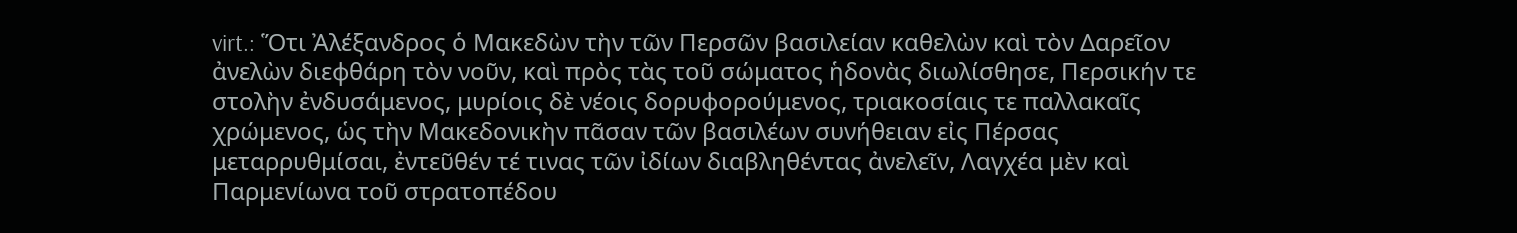virt.: Ὅτι Ἀλέξανδρος ὁ Μακεδὼν τὴν τῶν Περσῶν βασιλείαν καθελὼν καὶ τὸν Δαρεῖον ἀνελὼν διεφθάρη τὸν νοῦν, καὶ πρὸς τὰς τοῦ σώματος ἡδονὰς διωλίσθησε, Περσικήν τε στολὴν ἐνδυσάμενος, μυρίοις δὲ νέοις δορυφορούμενος, τριακοσίαις τε παλλακαῖς χρώμενος, ὡς τὴν Μακεδονικὴν πᾶσαν τῶν βασιλέων συνήθειαν εἰς Πέρσας μεταρρυθμίσαι, ἐντεῦθέν τέ τινας τῶν ἰδίων διαβληθέντας ἀνελεῖν, Λαγχέα μὲν καὶ Παρμενίωνα τοῦ στρατοπέδου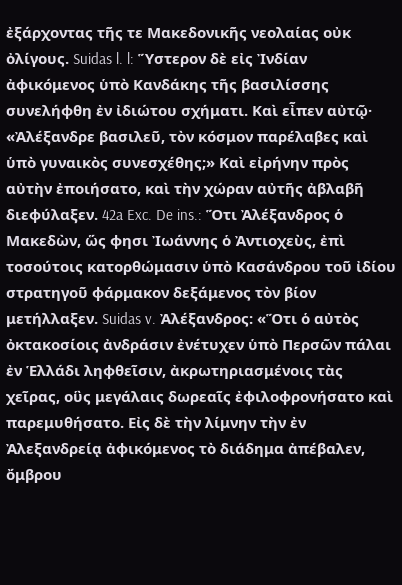ἐξάρχοντας τῆς τε Μακεδονικῆς νεολαίας οὐκ ὀλίγους. Suidas l. l: Ὕστερον δὲ εἰς Ἰνδίαν ἀφικόμενος ὑπὸ Κανδάκης τῆς βασιλίσσης συνελήφθη ἐν ἰδιώτου σχήματι. Καὶ εἶπεν αὐτῷ· «Ἀλέξανδρε βασιλεῦ, τὸν κόσμον παρέλαβες καὶ ὑπὸ γυναικὸς συνεσχέθης;» Καὶ εἰρήνην πρὸς αὐτὴν ἐποιήσατο, καὶ τὴν χώραν αὐτῆς ἀβλαβῆ διεφύλαξεν. 42a Exc. De ins.: Ὅτι Ἀλέξανδρος ὁ Μακεδὼν, ὥς φησι Ἰωάννης ὁ Ἀντιοχεὺς, ἐπὶ τοσούτοις κατορθώμασιν ὑπὸ Κασάνδρου τοῦ ἰδίου στρατηγοῦ φάρμακον δεξάμενος τὸν βίον μετήλλαξεν. Suidas v. Ἀλέξανδρος: «Ὅτι ὁ αὐτὸς ὀκτακοσίοις ἀνδράσιν ἐνέτυχεν ὑπὸ Περσῶν πάλαι ἐν Ἑλλάδι ληφθεῖσιν, ἀκρωτηριασμένοις τὰς χεῖρας, οὓς μεγάλαις δωρεαῖς ἐφιλοφρονήσατο καὶ παρεμυθήσατο. Εἰς δὲ τὴν λίμνην τὴν ἐν Ἀλεξανδρείᾳ ἀφικόμενος τὸ διάδημα ἀπέβαλεν, ὄμβρου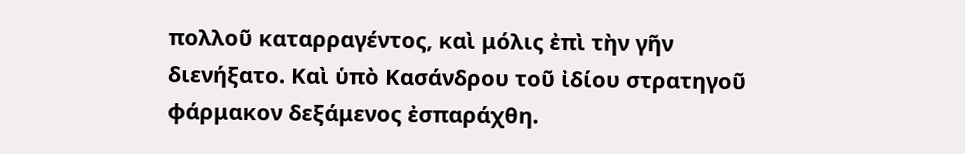πολλοῦ καταρραγέντος, καὶ μόλις ἐπὶ τὴν γῆν διενήξατο. Καὶ ὑπὸ Κασάνδρου τοῦ ἰδίου στρατηγοῦ φάρμακον δεξάμενος ἐσπαράχθη.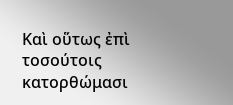Καὶ οὕτως ἐπὶ τοσούτοις κατορθώμασι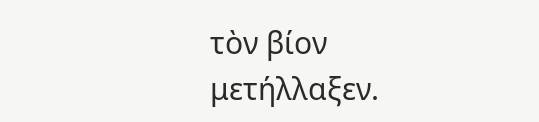τὸν βίον μετήλλαξεν.